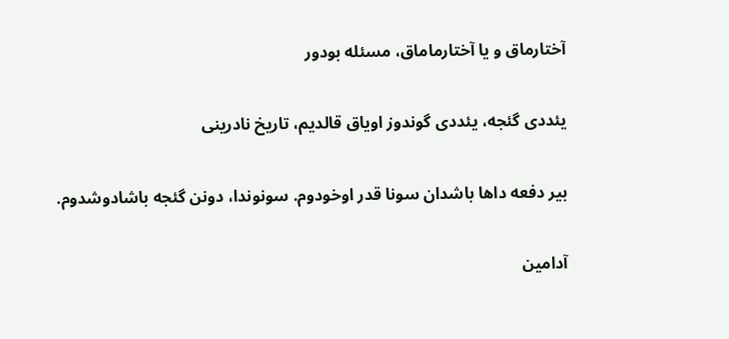آختارماق و یا آختارماماق، مسئله بودور

یئددی گئجه، یئددی گوندوز اویاق قالدیم، تاریخ نادرینی

بیر دفعه داها باشدان سونا قدر اوخودوم. سونوندا، دونن گئجه باشادوشدوم.

آدامین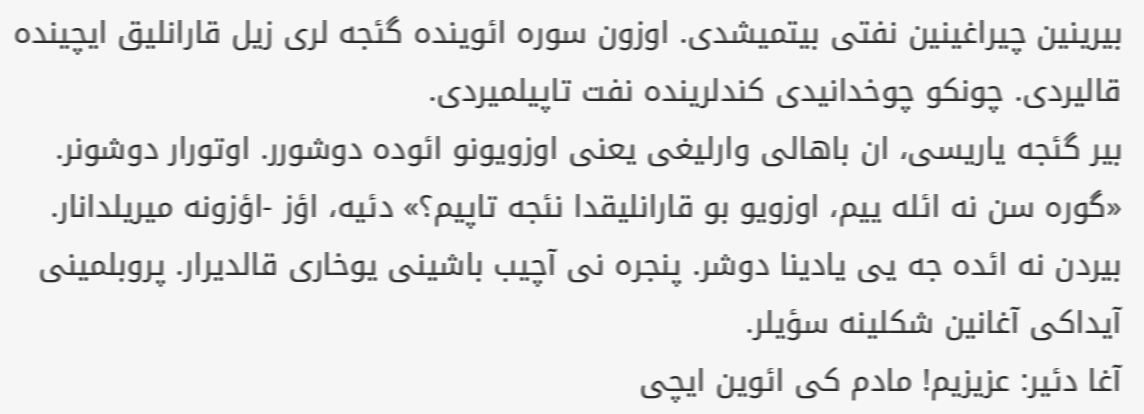بیرینین چیراغینین نفتی بیتمیشدی. اوزون سوره ائوینده گئجه لری زیل قارانلیق ایچینده قالیردی. چونکو چوخدانیدی کندلرینده نفت تاپیلمیردی.
بیر گئجه یاریسی، ان باهالی وارلیغی یعنی اوزویونو ائوده دوشورر. اوتورار دوشونر. «گوره سن نه ائله ییم، اوزویو‌ بو قارانلیقدا نئجه تاپیم؟» دئیه، اؤز -اؤزونه میریلدانار.
بیردن نه ائده جه یی یادینا دوشر. پنجره نی آچیب باشینی یوخاری قالدیرار. پروبلمینی آیداکی آغانین شکلینه سؤیلر.
آغا دئیر: عزیزیم! مادم کی ائوین ایچی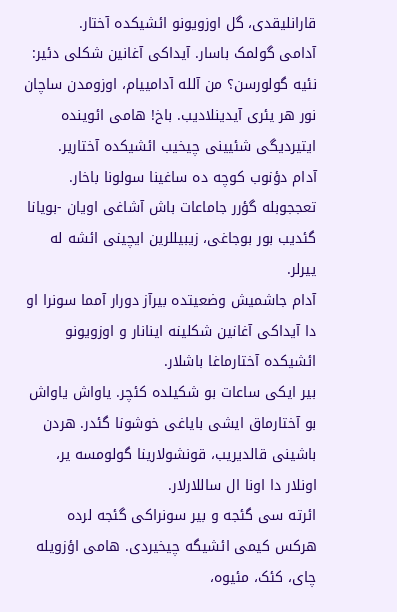قارانلیقدی، گل اوزویونو ائشیکده آختار.
آدامی گولمک باسار. آیداکی آغانین شکلی دئیر:
نئیه گولورسن؟ من آلله آدامییام، اوزومدن ساچان نور هر یئری آیدینلادیب. باخ! هامی ائوینده ایتیردیگی شئیینی چیخیب ائشیکده آختاریر.
آدام دؤنوب کوچه ده ساغینا سولونا باخار. تعججوبله گؤرر جاماعات باش آشاغی اویان -بویانا گئدیب بور بوجاغی، زیبیللرین ایچینی ائشه له ییرلر.
آدام جاشمیش وضعیتده بیرآز دورار آمما سونرا او دا آیداکی آغانین شکلینه اینانار و اوزویونو ائشیکده آختارماغا باشلار.
بیر ایکی ساعات بو شکیلده کئچر. یاواش یاواش بو آختارماق ایشی بایاغی خوشونا گئدر. هردن باشینی قالدیریب، قونشولارینا گولومسه یر، اونلار دا اونا ال ساللارلار.
ائرته سی گئجه و بیر سونراکی گئجه لرده هرکس کیمی ائشیگه چیخیردی. هامی اؤزویله چای، کئک، مئیوه،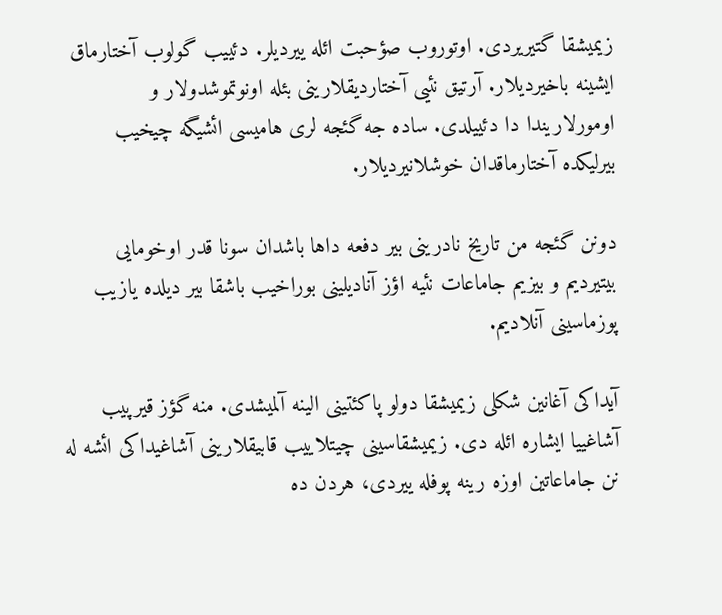زیمیشقا گتیریردی. اوتوروب صؤحبت ائله ییردیلر. دئییب گولوب آختارماق ایشینه باخیردیلار. آرتیق نئیی آختاردیقلارینی بئله اونوتموشدولار و اومورلاریندا دا دئییلدی. ساده جه گئجه لری هامیسی ائشیگه چیخیب بیرلیکده آختارماقدان خوشلانیردیلار.

دونن گئجه من تاریخ نادرینی بیر دفعه داها باشدان سونا قدر اوخومایی بیتیردیم و بیزیم جاماعات نئیه اؤز آنادیلینی بوراخیب باشقا بیر دیلده یازیب پوزماسینی آنلادیم.

آیداکی آغانین شکلی زیمیشقا دولو پاکئتینی الینه آلمیشدی. منه گؤز‌ قیرپیب آشاغییا ایشاره ائله دی. زیمیشقاسینی چیتلاییب قابیقلارینی آشاغیداکی ائشه له نن جاماعاتین اوزه رینه پوفله ییردی، هردن ده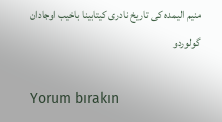منیم الیمده کی تاریخ نادری کیتابینا باخیب اوجادان گولوردو

Yorum bırakın